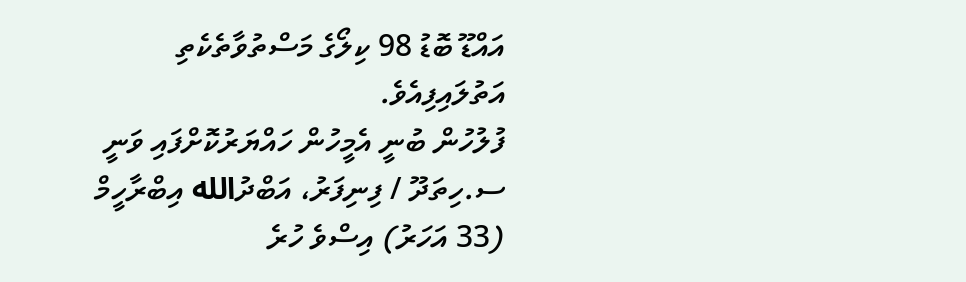އައްޑޫ ބޮޑު 98 ކިލޯގެ މަސްތުވާތެކެތި އަތުލައިފިއެވެ.
ފުލުހުން ބުނީ އެމީހުން ހައްޔަރުކޮށްފައި ވަނީ ސ.ހިތަދޫ / ފިނިފަރު، އަބްދުالله އިބްރާހީމް (33 އަހަރު) އިސްވެ ހުރެ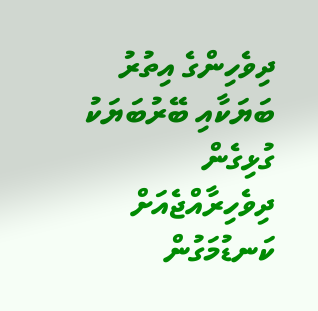ދިވެހިންގެ އިތުރު ބަޔަކާއި ބޭރުބަޔަކު ގުޅިގެން ދިވެހިރާއްޖެއަށް ކަނޑުމަގުން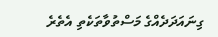ގިނައަދަދެއްގެ މަސްތުވާތަކެތި އެތެރެ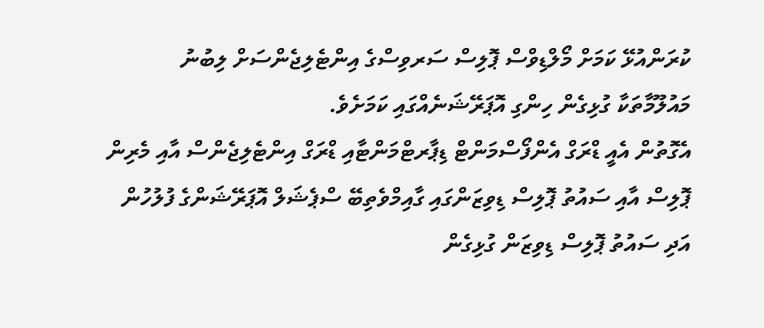ކުރަންއުޅޭ ކަމަށް މޯލްޑިވްސް ޕޮލިސް ސަރވިސްގެ އިންޓެލިޖެންސަށް ލިބުނު މައުލޫމާތަކާ ގުޅިގެން ހިންގި އޮޕަރޭޝަނެއްގައި ކަމަށެވެ.
އެގޮތުން އެއީ ޑްރަގް އެންފޯސްމަންޓް ޑިޕާރޓްމަންޓާއި ޑްރަގް އިންޓެލިޖެންސް އާއި މެރިން ޕޮލިސް އާއި ސައުތު ޕޮލިސް ޑިވިޒަންގައި ގާއިމްވެތިބޭ ސްޕެޝަލް އޮޕަރޭޝަންގެ ފުލުހުން އަދި ސައުތު ޕޮލިސް ޑިވިޒަން ގުޅިގެން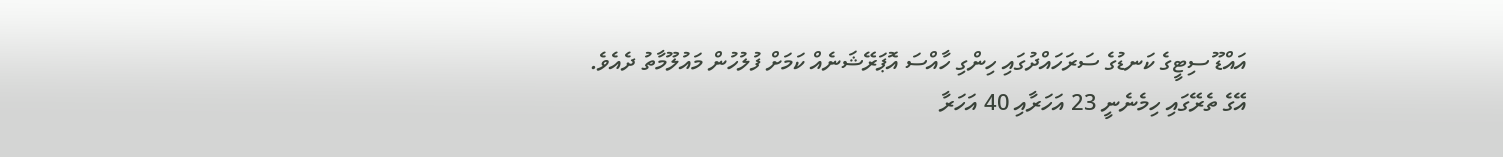އައްޑޫ ސިޓީގެ ކަނޑުގެ ސަރަހައްދުގައި ހިންގި ހާއްސަ އޮޕަރޭޝަނެއް ކަމަށް ފުލުހުން މައުލޫމާތު ދެއެވެ.
އޭގެ ތެރޭގައި ހިމެނެނީ 23 އަހަރާއި 40 އަހަރާ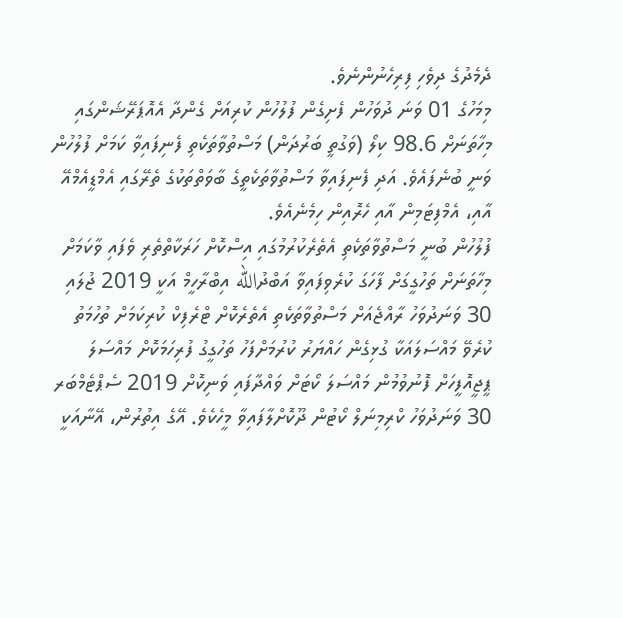ދެމެދުގެ ދިވެހި ފިރިހެނުންނެވެ.
މިމަހުގެ 01 ވަނަ ދުވަހުން ފެށިގެން ފުލުހުން ކުރިއަށް ގެންދާ އެއޮޕަރޭޝަންގައި މިހާތަނަށް 98.6 ކިލޯ (ވަގުތީ ބަރުދަން) މަސްތުވާތަކެތި ފެނިފައިވާ ކަމަށް ފުލުހުން ވަނީ ބުނެފައެވެ. އަދި ފެނިފައިވާ މަސްތުވާތަކެތީގެ ބާވަތްތަކުގެ ތެރޭގައި އެމްޑީއެމްއޭ އާއި، އެމްފިޓަމިން އާއި ހެރޮއިން ހިމެނެއެވެ.
ފުލުހުން ބުނީ މަސްތުވާތަކެތި އެތެރެކުރުމުގައި އިސްކޮށް ހަރަކާތްތެރި ވެފައި ވާކަމަށް މިހާތަނަށް ތަހުގީގަށް ފާހަގަ ކުރެވިފައިވާ އަބްދުالله އިބްރާހީމް އަކީ 2019 ޖުލައި 30 ވަނަދުވަހު ރާއްޖެއަށް މަސްތުވާތަކެތި އެތެރެކޮށް ޓްރެފިކް ކުރިކަމަށް ތުހުމަތު ކުރެވޭ މައްސަލައަކާ ގުޅިގެން ހައްޔަރު ކުރުމަށްފަހު ތަހުގީގު ފުރިހަމަކޮށް މައްސަލަ ޕީޖީއޮފީހަށް ފޮނުވުމުން މައްސަލަ ކޯޓަށް ވައްދާފައި ވަނިކޮށް 2019 ސެޕްޓެމްބަރ 30 ވަނަދުވަހު ކްރިމިނަލް ކޯޓުން ދޫކޮށްލާފައިވާ މީހެކެވެ. އޭގެ އިތުރުން، އޭނާއަކީ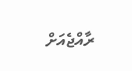ރާއްޖެއަށް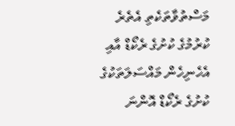މަސްތުވާތަކެތި އެތެރެ ކުރުމުގެ ކުށުގެ ރެކޯޑް އާއި އެހެނިހެން މައްސަލަތަކުގެ ކުށުގެ ރެކޯޑް އޮންނަ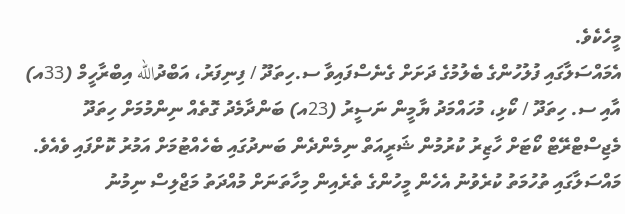މީހެކެވެ.
އެމައްސަލާގައި ފުލުހުންގެ ބެލުމުގެ ދަށަށް ގެނެސްފައިވާ ސ.ހިތަދޫ / ފިނިފަރު، އަބްދުالله އިބްރާހީމް (33އ) އާއި ސ. ހިތަދޫ / ކޯޅި، މުހައްމަދު ޔާމީން ނަސީރު (23އ) ބަންދާމެދު ގޮތެއް ނިންމުމަށް ހިތަދޫ މެޖިސްޓްރޭޓް ކޯޓަށް ހާޒިރު ކުރުމުން ޝަރީއަތް ނިމެންދެން ބަނދުގައި ބެހެއްޓުމަށް އަމުރު ކޮށްފައި ވެއެވެ.
މައްސަލާގައި ތުހުމަތު ކުރެވުނު އެހެން މީހުންގެ ތެރެއިން މިހާތަނަށް މުއްދަތު މަޖްލިސް ނިމުނު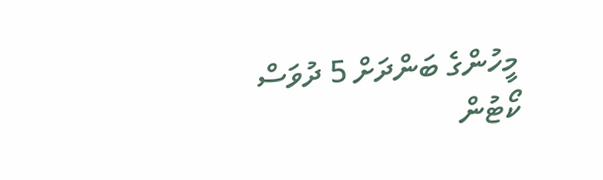މީހުންގެ ބަންދަށް 5 ދުވަސް ކޯޓުން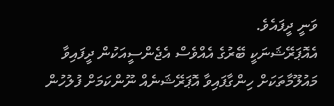ވަނީ ދީފައެވެ.
އެއޮޕަރޭޝަނަކީ ބޭރުގެ އެއްވެސް އެޖެންސީއަކުން ދީފައިވާ މައުލޫމާތަކަށް ހިންގާފައިވާ އޮޕަރޭޝަނެއް ނޫންކަމަށް ފުލުހުން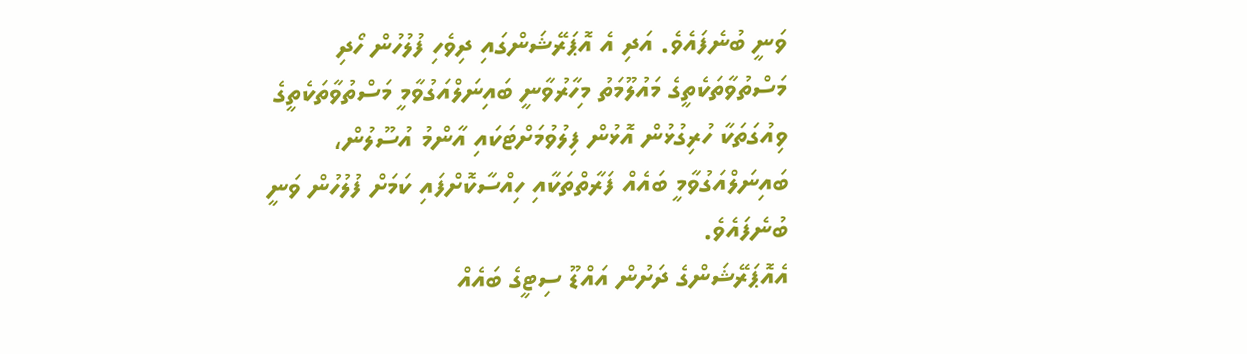ވަނީ ބުނެފައެވެ. އަދި އެ އޮޕަރޭޝަންގައި ދިވެހި ފުލުހުން ހޯދި މަސްތުވާތަކެތީގެ މައުލޫމަތު މިހާރުވާނީ ބައިނަލްއަގުވާމީ މަސްތުވާތަކެތީގެ ވިއުގަތަކާ ހުރިގުޅުން އޮޅުން ފިލުވުމަށްޓަކައި އާންމު އުސޫލުން، ބައިނަލްއަގުވާމީ ބައެއް ފަރާތްތަކާއި ހިއްސާކޮށްފައި ކަމަށް ފުލުހުން ވަނީ ބުނެފައެވެ.
އެއޮޕަރޭޝަންގެ ދަށުން އައްޑޫ ސިޓީގެ ބައެއް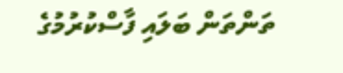ތަންތަން ބަލައި ފާސްކުރުމުގެ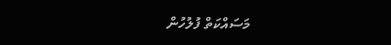މަސައްކަތް ފުލުހުން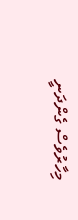މިހާރުވެސް ގެންދަނީ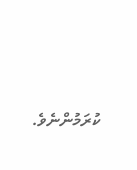ކުރަމުންނެވެ.